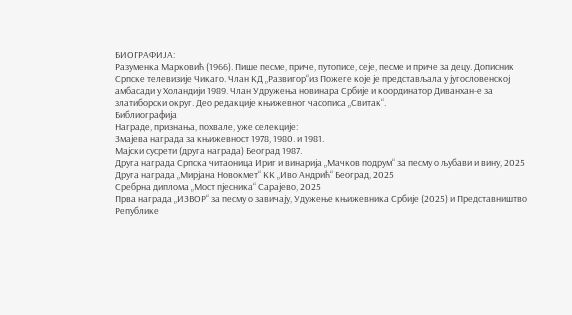БИОГРАФИЈА:
Разуменка Марковић (1966). Пише песме, приче, путописе, сеје, песме и приче за децу. Дописник Српске телевизије Чикаго. Члан КД „Развигор“из Пожеге које је представљала у југословенској амбасади у Холандији 1989. Члан Удружења новинара Србије и координатор Диванхан-е за златиборски округ. Део редакције књижевног часописа „Свитак“.
Библиографија
Награде, признања, похвале, уже селекције:
Змајева награда за књижевност 1978, 1980. и 1981.
Мајски сусрети (друга награда) Београд 1987.
Друга награда Српска читаоница Ириг и винарија „Мачков подрум“ за песму о љубави и вину, 2025
Друга награда „Мирјана Новокмет“ КК „Иво Андрић“ Београд, 2025
Сребрна диплома „Мост пјесника“ Сарајево, 2025
Прва награда „ИЗВОР“ за песму о завичају, Удужење књижевника Србије (2025) и Представништво Републике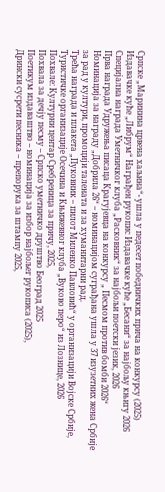Српске „Маринина црвена хаљина“- ушла у педесет победничких прича на конкурсу (2025) Издавачке куће „Либрум“ Награђен рукопис Издавачке куће „Бесани“ за најбољу књигу 2026
Специјална награда Уметничког клуба „Расковник“ за најбољи поетски језик, 2026
Прва награда Удружења писаца Крагујевца на конкурсу „ Песмом против бомби 2026“
Номинација за награду „Добрила 26“ – номинацијом суграђана ушла у 37 изузетних жена Србије за рад у култури, промоцији талената и за хуманитарни рад.
Трећа награда и плакета „Пуковник – пилот Миленко Павловић“ у организацији Војске Србије, Туристичке организације Осечина и Књижевног клуба „Вуково перо“ из Лознице, 2026
Похвале: Културни центар Сребреница за причу, 2025,
Похвала за дечју песму – Српско уметничко друштво Београд 2025
Поетикум издаваштво – номинација за избор најбољег рукописа (2025),
Дрински сусрети песника – препорука за штампу 2025,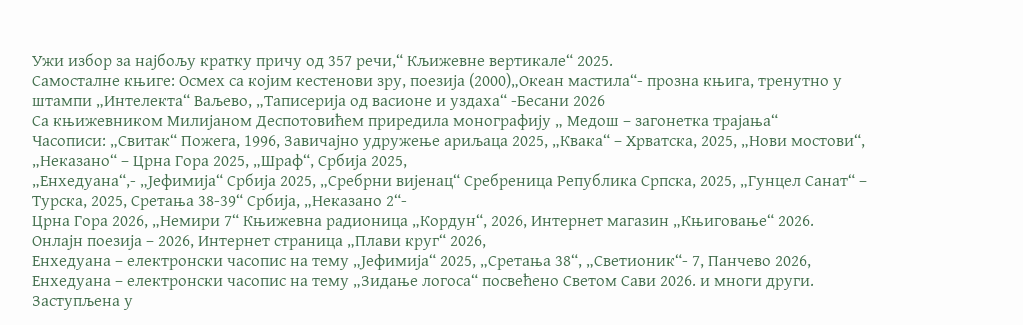Ужи избор за најбољу кратку причу од 357 речи,“ Кљижевне вертикале“ 2025.
Самосталне књиге: Осмех са којим кестенови зру, поезија (2000)„Океан мастила“- прозна књига, тренутно у штампи „Интелекта“ Ваљево, „Таписерија од васионе и уздаха“ -Бесани 2026
Са књижевником Милијаном Деспотовићем приредила монографију „ Медош – загонетка трајања“
Часописи: „Свитак“ Пожега, 1996, Завичајно удружење ариљаца 2025, „Квака“ – Хрватска, 2025, „Нови мостови“, „Неказано“ – Црна Гора 2025, „Шраф“, Србија 2025,
„Енхедуана“,- „Јефимија“ Србија 2025, „Сребрни вијенац“ Сребреница Република Српска, 2025, „Гунцел Санат“ – Турска, 2025, Сретања 38-39“ Србија, „Неказано 2“-
Црна Гора 2026, „Немири 7“ Књижевна радионица „Кордун“, 2026, Интернет магазин „Књиговање“ 2026. Онлајн поезија – 2026, Интернет страница „Плави круг“ 2026,
Енхедуана – електронски часопис на тему „Јефимија“ 2025, „Сретања 38“, „Светионик“- 7, Панчево 2026, Енхедуана – електронски часопис на тему „Зидање логоса“ посвећено Светом Сави 2026. и многи други.
Заступљена у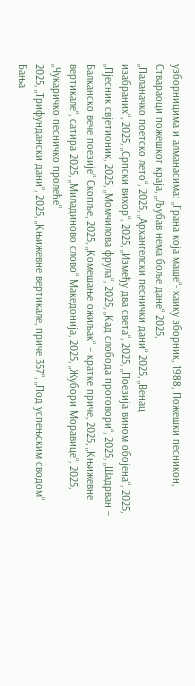узборницима и алманасима: „Грана која маше“- хаику зборник, 1988, Пожешки песникон, Ствараоци пожешког краја, „Љубав нема боље дане“ 2025,
„Паланачко поетско лето“, 2025, „Архангелски песнички дани“ 2025, „Венац
изабраних“, 2025, „Српски вихор“, 2025, „Између два света“, 2025, „Поезија вином обојена“, 2025, „Пјесник свјетионик, 2025, „Момчилова фрула“, 2025, „Кад слобода проговори“, 2025, „Шадрван – Балканско вече поезије“ Скопље, 2025, „Комешање ожиљак“ – кратке приче, 2025, „Књижевне вертикале“, сатира 2025, „Миладиново слово“ Македонија, 2025, „Жубори Моравице“, 2025, „Чукаричко песничко пролеће“
2025, „Трифундански дани“, 2025, „Књижевне вертикале, приче 357“, „Под успењским сводом“ Бања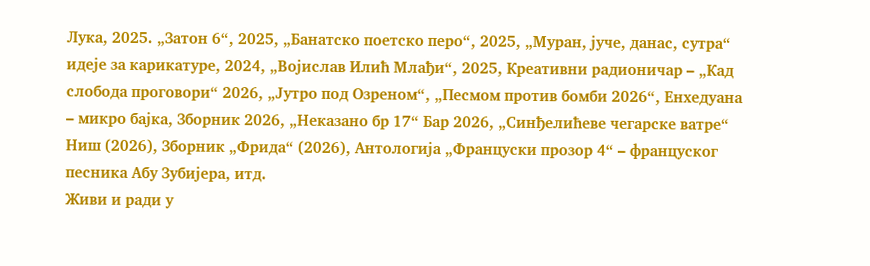Лука, 2025. „Затон 6“, 2025, „Банатско поетско перо“, 2025, „Муран, јуче, данас, сутра“ идеје за карикатуре, 2024, „Војислав Илић Млађи“, 2025, Креативни радионичар – „Кад слобода проговори“ 2026, „Јутро под Озреном“, „Песмом против бомби 2026“, Енхедуана – микро бајка, Зборник 2026, „Неказано бр 17“ Бар 2026, „Синђелићеве чегарске ватре“ Ниш (2026), Зборник „Фрида“ (2026), Антологија „Француски прозор 4“ – француског песника Абу Зубијера, итд.
Живи и ради у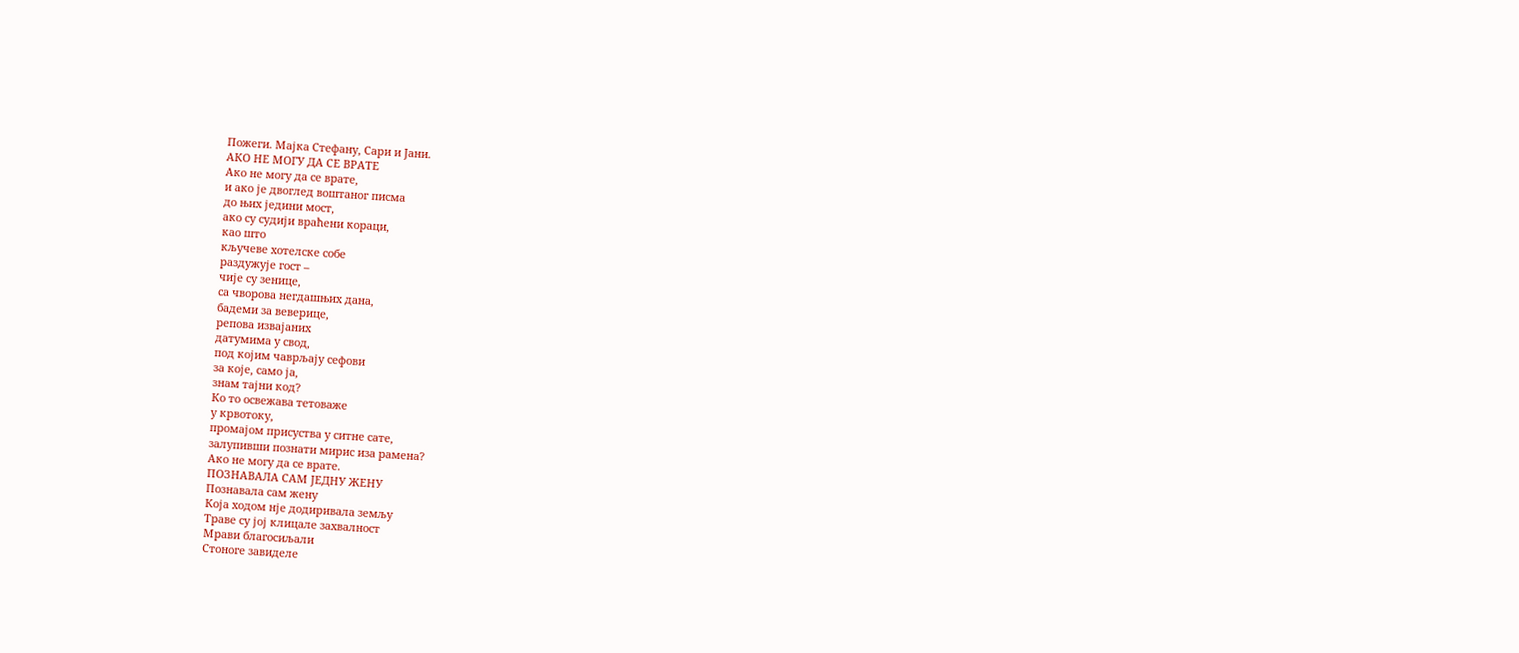Пожеги. Мајка Стефану, Сари и Јани.
АКО НЕ МОГУ ДА СЕ ВРАТЕ
Ако не могу да се врате,
и ако је двоглед воштаног писма
до њих једини мост,
ако су судији враћени кораци,
као што
кључеве хотелске собе
раздужује гост –
чије су зенице,
са чворова негдашњих дана,
бадеми за веверице,
репова извајаних
датумима у свод,
под којим чаврљају сефови
за које, само ја,
знам тајни код?
Ко то освежава тетоваже
у крвотоку,
промајом присуства у ситне сате,
залупивши познати мирис иза рамена?
Ако не могу да се врате.
ПОЗНАВАЛА САМ ЈЕДНУ ЖЕНУ
Познавала сам жену
Која ходом нје додиривала земљу
Траве су јој клицале захвалност
Мрави благосиљали
Стоноге завиделе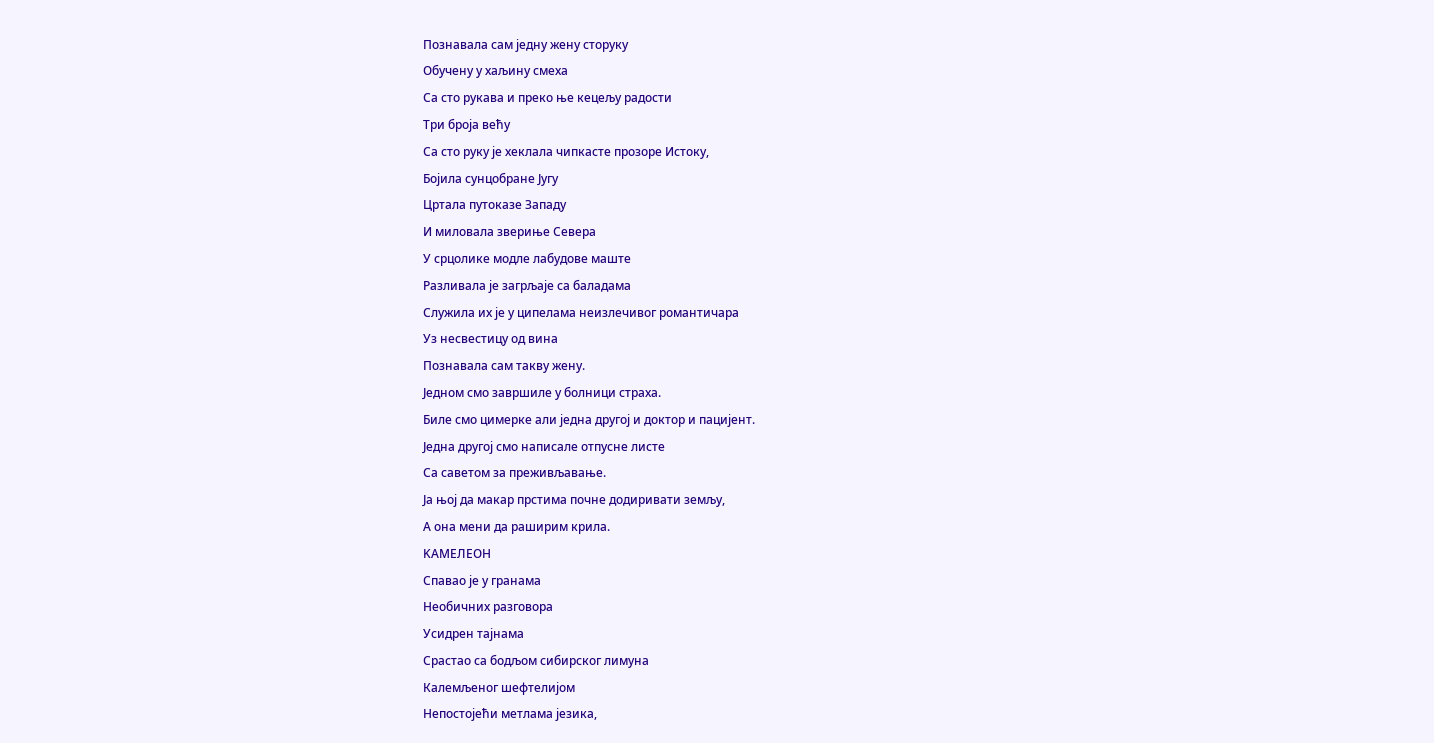Познавала сам једну жену сторуку
Обучену у хаљину смеха
Са сто рукава и преко ње кецељу радости
Три броја већу
Са сто руку је хеклала чипкасте прозоре Истоку,
Бојила сунцобране Југу
Цртала путоказе Западу
И миловала звериње Севера
У срцолике модле лабудове маште
Разливала је загрљаје са баладама
Служила их је у ципелама неизлечивог романтичара
Уз несвестицу од вина
Познавала сам такву жену.
Једном смо завршиле у болници страха.
Биле смо цимерке али једна другој и доктор и пацијент.
Једна другој смо написале отпусне листе
Са саветом за преживљавање.
Ја њој да макар прстима почне додиривати земљу,
А она мени да раширим крила.
KAМЕЛЕОН
Спавао је у гранама
Необичних разговора
Усидрен тајнама
Срастао са бодљом сибирског лимуна
Калемљеног шефтелијом
Непостојећи метлама језика,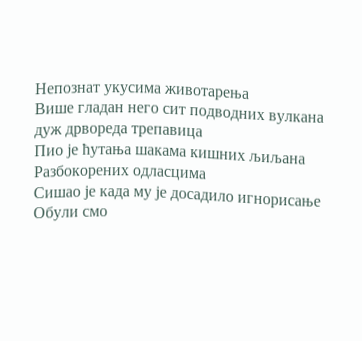Непознат укусима животарења
Више гладан него сит подводних вулкана
дуж дрвореда трепавица
Пио је ћутања шакама кишних љиљана
Разбокорених одласцима
Сишао је када му је досадило игнорисање
Обули смо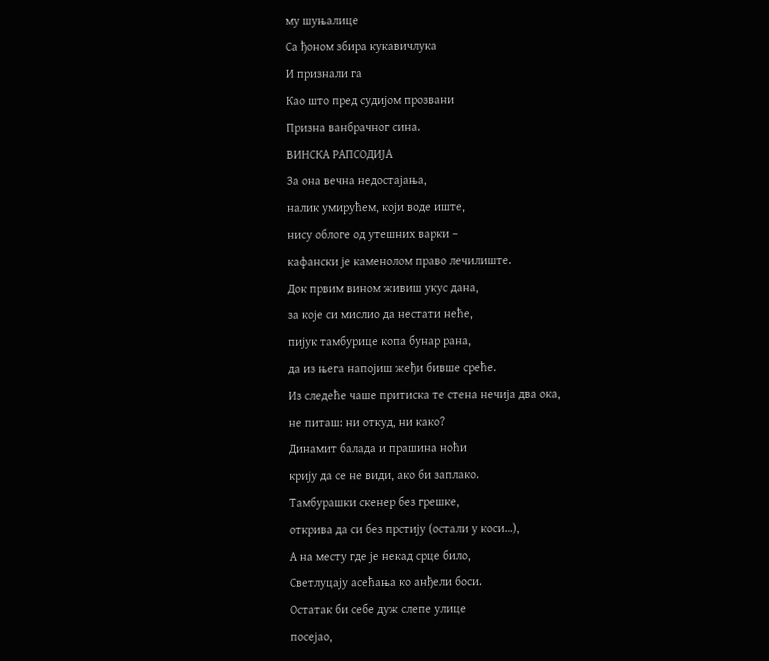му шуњалице
Са ђоном збира кукавичлука
И признали га
Као што пред судијом прозвани
Призна ванбрачног сина.
ВИНСКА РАПСОДИЈА
За она вечна недостајања,
налик умирућем, који воде иште,
нису облоге од утешних варки –
кафански је каменолом право лечилиште.
Док првим вином живиш укус дана,
за које си мислио да нестати неће,
пијук тамбурице копа бунар рана,
да из њега напојиш жеђи бивше среће.
Из следеће чаше притиска те стена нечија два ока,
не питаш: ни откуд, ни како?
Динамит балада и прашина ноћи
крију да се не види, ако би заплако.
Тамбурашки скенер без грешке,
открива да си без прстију (остали у коси…),
А на месту где је некад срце било,
Светлуцају асећања ко анђели боси.
Остатак би себе дуж слепе улице
посејао,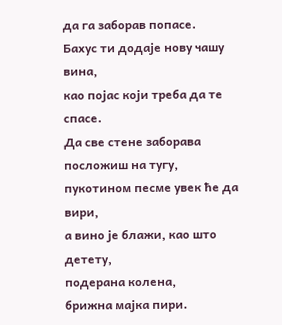да га заборав попасе.
Бахус ти додаје нову чашу вина,
као појас који треба да те спасе.
Да све стене заборава посложиш на тугу,
пукотином песме увек ће да вири,
а вино је блажи, као што детету,
подерана колена,
брижна мајка пири.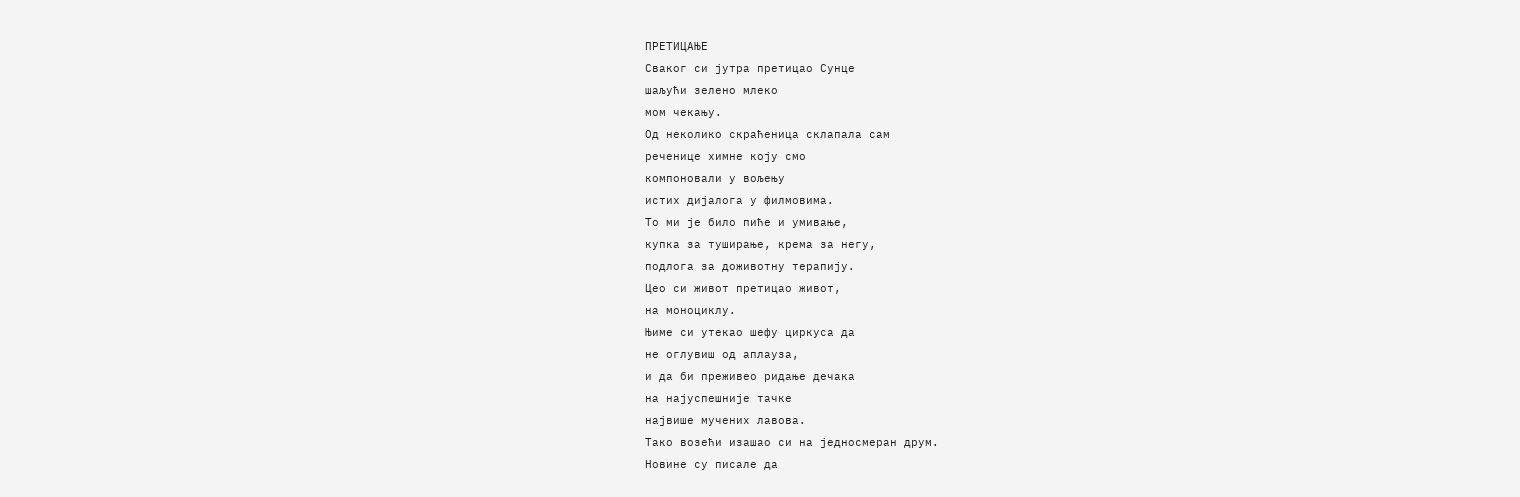ПРЕТИЦАЊЕ
Сваког си јутра претицао Сунце
шаљући зелено млеко
мом чекању.
Од неколико скраћеница склапала сам
реченице химне коју смо
компоновали у вољењу
истих дијалога у филмовима.
То ми је било пиће и умивање,
купка за туширање, крема за негу,
подлога за доживотну терапију.
Цео си живот претицао живот,
на моноциклу.
Њиме си утекао шефу циркуса да
не оглувиш од аплауза,
и да би преживео ридање дечака
на најуспешније тачке
највише мучених лавова.
Тако возећи изашао си на једносмеран друм.
Новине су писале да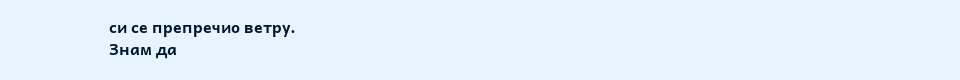си се препречио ветру.
Знам да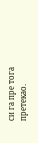си га пре тога претекао.